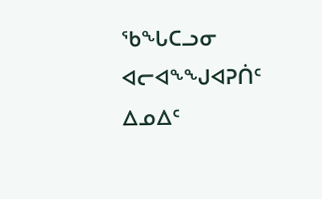ᖃᖓᑕᓗᓂ ᐊᓕᐊᖕᖑᐊᕈᑏᑦ
ᐃᓄᐃᑦ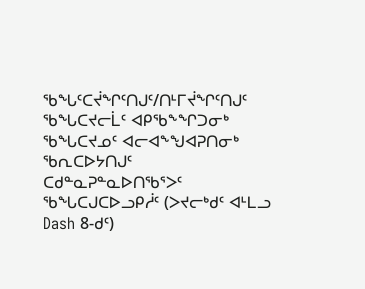ᖃᖓᑦᑕᔫᖏᑦᑎᒍᑦ/ᑎᒻᒥᔫᖏᑦᑎᒍᑦ ᖃᖓᑕᔪᓕᒫᑦ ᐊᑭᖃᖕᖏᑐᓂᒃ ᖃᖓᑕᔪᓄᑦ ᐊᓕᐊᖕᖑᐊᕈᑎᓂᒃ ᖃᕆᑕᐅᔭᑎᒍᑦ ᑕᑯᓐᓇᕈᓐᓇᐅᑎᖃᕐᐳᑦ ᖃᖓᑕᒍᑕᐅᓗᑭᓲᑦ (ᐳᔪᓕᒃᑯᑦ ᐊᒻᒪᓗ Dash 8-ᑯᑦ)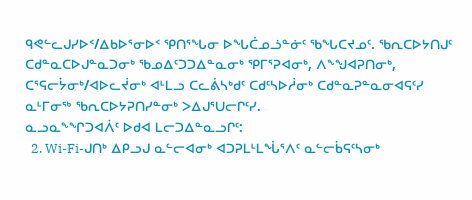ᑫᕙᓪᓚᒍᓯᐅᑉ/ᐃᑲᐅᕐᓂᐅᑉ ᕿᑎᕐᖓᓂ ᐅᖓᑖᓄᓘᓐᓃᑦ ᖃᖓᑕᔪᓄᑦ. ᖃᕆᑕᐅᔭᑎᒍᑦ ᑕᑯᓐᓇᑕᐅᒍᓐᓇᑐᓂᒃ ᖃᓄᐃᑦᑐᑐᐃᓐᓇᓂᒃ ᕿᒥᕐᕈᐊᓂᒃ, ᐱᖕᖑᐊᕈᑎᓂᒃ, ᑕᕐᕋᓕᔮᓂᒃ/ᐊᐅᓚᔫᓂᒃ ᐊᒻᒪᓗ ᑕᓚᕖᓴᒃᑯᑦ ᑕᑯᑦᓴᐅᓲᓂᒃ ᑕᑯᓐᓇᕈᓐᓇᓂᐊᕋᑦᓯ ᓇᒻᒥᓂᖅ ᖃᕆᑕᐅᔭᕈᑎᓯᓐᓂᒃ ᐳᐃᒍᕐᑌᓕᒋᑦᓯ.
ᓇᓗᓇᖕᖏᑐᐊᐲᑦ ᐅᑯᐊ ᒪᓕᑐᐃᓐᓇᓗᒋᑦ:
  2. Wi-Fi-ᒍᑎᒃ ᐃᑭᓗᒍ ᓇᓪᓕᐊᓂᒃ ᐊᑐᕈᒪᒻᒪᖔᕐᐱᑦ ᓇᓪᓕᑳᕋᑦᓴᓂᒃ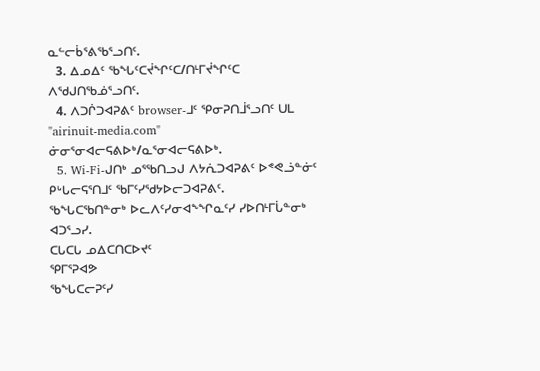ᓇᓪᓕᑳᕐᕕᖃᕐᓗᑎᑦ.
  3. ᐃᓄᐃᑦ ᖃᖓᑦᑕᔫᖏᑦᑕ/ᑎᒻᒥᔫᖏᑦᑕ ᐱᖁᒍᑎᖃᓅᕐᓗᑎᑦ.
  4. ᐱᑐᒌᑐᐊᕈᕕᑦ browser-ᒧᑦ ᕿᓂᕈᑎᒨᕐᓗᑎᑦ ᑌᒪ "airinuit-media.com" ᓃᓂᕐᓂᐊᓕᕋᕕᐅᒃ/ᓇᕐᓂᐊᓕᕋᕕᐅᒃ.
  5. Wi-Fi-ᒍᑎᒃ ᓄᕐᖃᑎᓗᒍ ᐱᔭᕇᑐᐊᕈᕕᑦ ᐅᕝᕙᓘᓐᓃᑦ ᑭᒡᒐᓕᕋᕐᑎᒧᑦ ᖃᒥᑦᓯᖁᔭᐅᓕᑐᐊᕈᕕᑦ.
ᖃᖓᑕᖃᑎᓐᓂᒃ ᐅᓚᐱᑦᓯᓂᐊᖕᖏᓇᑦᓯ ᓯᐅᑎᒻᒥᒑᓐᓂᒃ ᐊᑐᕐᓗᓯ.
ᑕᒐᑕᒐ ᓄᐃᑕᑎᑕᐅᔪᑦ
ᕿᒥᕐᕈᐊᕗ
ᖃᖓᑕᓕᕈᑦᓯ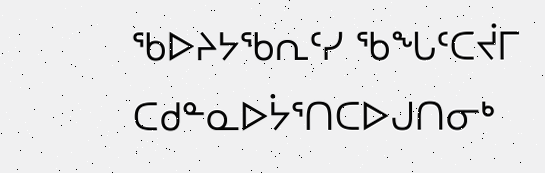ᖃᐅᔨᔭᖃᕆᑦᓯ ᖃᖓᑦᑕᔫᒥ ᑕᑯᓐᓇᐅᔮᕐᑎᑕᐅᒍᑎᓂᒃ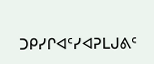ᑐᑭᓯᒋᐊᑦᓯᐊᕈᒪᒍᕕᑦ